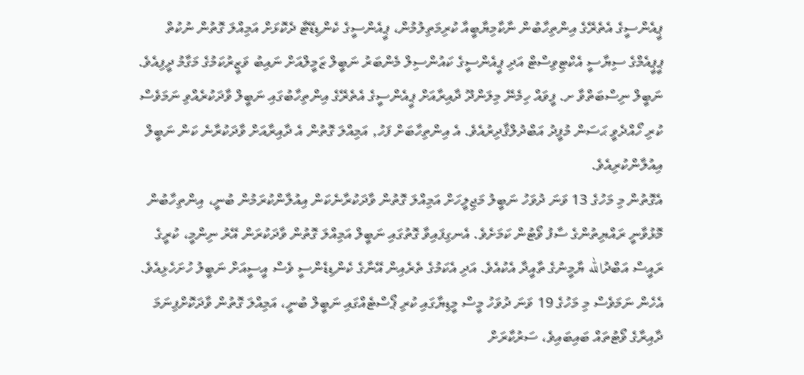ޕީއެންސީގެ އެތެރޭގެ އިންތިހާބުން ނާކާމިޔާބީއާ ކުރިމަތިލުމުން، ޕީއެންސީގެ ކެންޑިޑޭޓާ ދެކޮޅަށް އަމިއްލަ ގޮތުން ނުކުތް ޕީޕީއެމްގެ ސިޔާސީ އެކްޓިވިސްޓް އަދި ޕީއެންސީގެ ކައުންސިލް މެންބަރު ނަބީލް ޒަމީލްއަށް ނައިބު ވަޒީރުކަމުގެ މަގާމު ދީފިއެވެ.
ނަބީލް ނިސްބަތްވާ ށ. ފީވައް ހިމެނޭ މިލަންދޫ ދާއިރާއަށް ޕީއެންސީގެ އެތެރޭގެ އިންތިހާބުގައި ނަބީލް ވާދަކުރެއްވި ނަމަވެސް ކުރި ހޯއްދެވީ ޙަސަން މުފީދު އަބްދުލްޤާދިރުއެވެ. އެ އިންތިހާބަށް ފަހު, އަމިއްލަ ގޮތުން އެ ދާއިރާއަށް ވާދަކުރާނެ ކަން ނަބީލް އިއުލާންކުރިއެވެ.
އެގޮތުން މި މަހުގެ 13 ވަނަ ދުވަހު ނަބީލު މަޖިލީހަށް އަމިއްލަ ގޮތުން ވާދަކުރާނެކަން އިއުލާންކުރަމުން ބުނީ، އިންތިހާބުން މޮޅުވާނީ ރައްޔިތުންގެ ސާފު ވޯޓުން ކަމަށެވެ. އެނގިފައިވާ ގޮތުގައި ނަބީލް އަމިއްލަ ގޮތުން ވާދަކުރަން އޭރު ނިންމީ، ކުރީގެ ރައީސް އަބްދުالله ޔާމީނުގެ ތާއީދާ އެކުއެވެ. އަދި އެކަމުގެ ތެރެއިން އޭނާގެ ކެންޑިޑެންސީ ވެސް އީސީއަށް ނަބީލު ހުށަހެޅިއެވެ.
އެހެން ނަމަވެސް މި މަހުގެ 19 ވަނަ ދުވަހު މީސް މީޑިޔާގައި ކުރި ޕޯސްޓެއްގައި ނަބީލް ބުނީ، އަމިއްލަ ގޮތުން ވާދަކޮށްފިނަމަ ދާއިރާގެ ވޯޓުތައް ބައިބައިވެ، ސަރުކާރަށް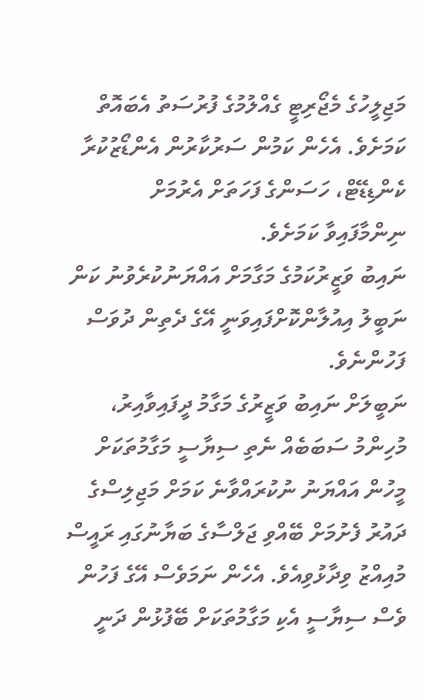މަޖިލީހުގެ މެޖޯރިޓީ ގެއްލުމުގެ ފުރުސަތު އެބައޮތް ކަމަށެވެ. އެހެން ކަމުން ސަރުކާރުން އެންޑޯޒުކުރާ ކެންޑިޑޭޓް، ހަސަންގެ ފަހަތަށް އެރުމަށް ނިންމާފައިވާ ކަމަށެވެ.
ނައިބު ވަޒީރުކަމުގެ މަގާމަށް އައްޔަނުކުރެވުނު ކަން ނަބީލު އިއުލާންކޮށްފައިވަނީ އޭގެ ދެތިން ދުވަސް ފަހުންނެވެ.
ނަބީލަށް ނައިބު ވަޒީރުގެ މަގާމު ދީފައިވާއިރު، މުހިންމު ސަބަބެއް ނެތި ސިޔާސީ މަގާމުތަކަށް މީހުން އައްޔަނު ނުކުރައްވާނެ ކަމަށް މަޖިލިސްގެ ދައުރު ފެށުމަށް ބޭއްވި ޖަލްސާގެ ބަޔާނުގައި ރައީސް މުއިއްޒު ވިދާޅުވިއެވެ. އެހެން ނަމަވެސް އޭގެ ފަހުން ވެސް ސިޔާސީ އެކި މަގާމުތަކަށް ބޭފުޅުން ދަނީ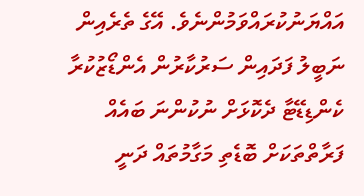އައްޔަނުކުރައްވަމުންނެވެ. އޭގެ ތެރެއިން ނަބީލު ފަދައިން ސަރުކާރުން އެންޑޯޒުކުރާ ކެންޑިޑޭޓާ ދެކޮޅަށް ނުކުންނަ ބައެއް ފަރާތްތަކަށް ބޮޑެތި މަގާމުތައް ދަނީ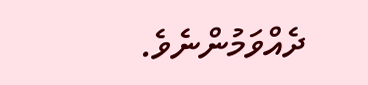ދެއްވަމުންނެވެ.